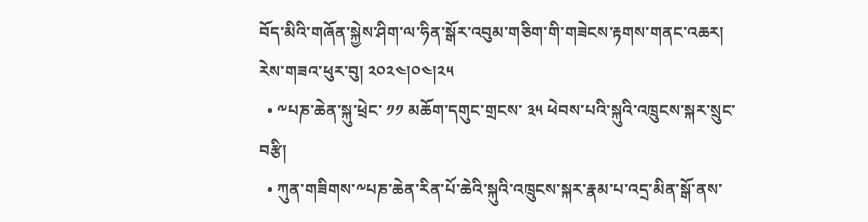བོད་མིའི་གཞོན་སྐྱེས་ཤིག་ལ་ཧིན་སྒོར་འབུམ་གཅིག་གི་གཟེངས་རྟགས་གནང་འཆར།
རེས་གཟའ་ཕུར་བུ། ༢༠༢༤།༠༤།༢༥
  • ༸པཎ་ཆེན་སྐུ་ཕྲེང་ ༡༡ མཆོག་དགུང་གྲངས་ ༣༥ ཕེབས་པའི་སྐུའི་འཁྲུངས་སྐར་སྲུང་བརྩི།
  • ཀུན་གཟིགས་༸པཎ་ཆེན་རིན་པོ་ཆེའི་སྐུའི་འཁྲུངས་སྐར་རྣམ་པ་འདྲ་མིན་སྒོ་ནས་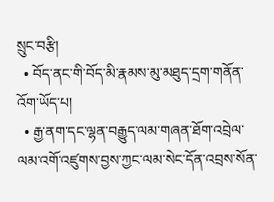སྲུང་བརྩི།
  • བོད་ནང་གི་བོད་མི་རྣམས་མུ་མཐུད་དྲག་གནོན་འོག་ཡོད་པ།
  • རྒྱ་ནག་དང་ལྷན་བརྒྱུད་ལམ་གཞན་ཐོག་འབྲེལ་ལམ་འགོ་འཛུགས་བྱས་ཀྱང་ལམ་སེང་དོན་འབྲས་སོན་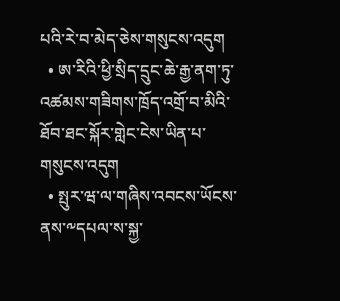པའི་རེ་བ་མེད་ཅེས་གསུངས་འདུག
  • ཨ་རིའི་ཕྱི་སྲིད་དྲུང་ཆེ་རྒྱ་ནག་ཏུ་འཚམས་གཟིགས་ཁྲོད་འགྲོ་བ་མིའི་ཐོབ་ཐང་སྐོར་གླེང་ངེས་ཡིན་པ་གསུངས་འདུག
  • སྤུར་ཝ་ལ་གཞིས་འབངས་ཡོངས་ནས་༸དཔལ་ས་སྐྱ་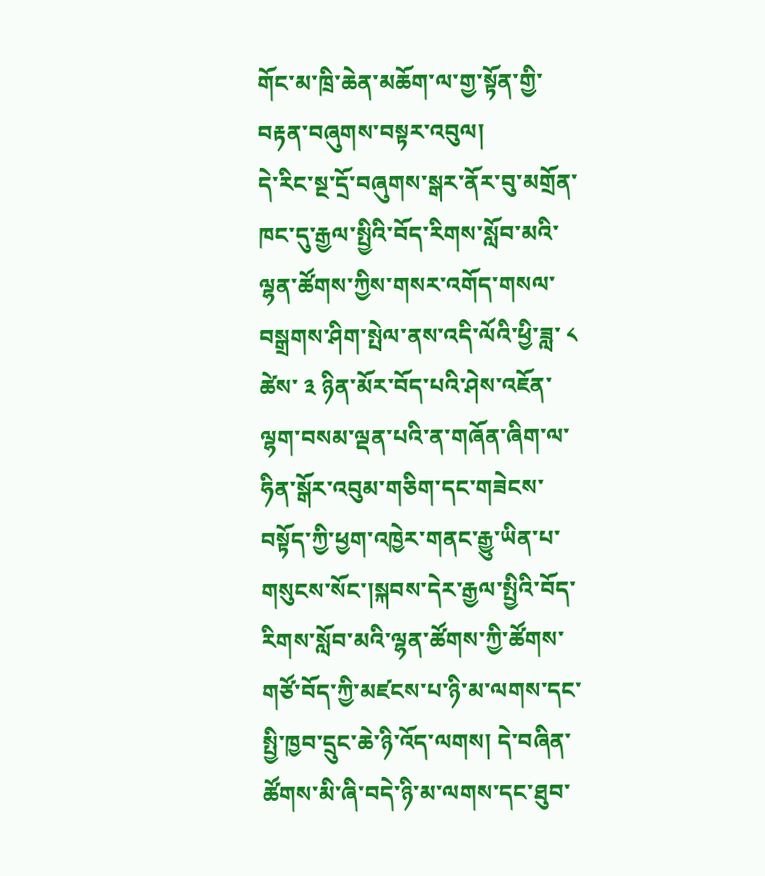གོང་མ་ཁྲི་ཆེན་མཆོག་ལ་གྱ་སྟོན་གྱི་བརྟན་བཞུགས་བསྟར་འབུལ།
དེ་རིང་སྔ་དྲོ་བཞུགས་སྒར་ནོར་བུ་མགྲོན་ཁང་དུ་རྒྱལ་སྤྱིའི་བོད་རིགས་སློབ་མའི་ལྷན་ཚོགས་ཀྱིས་གསར་འགོད་གསལ་བསྒྲགས་ཤིག་སྤེལ་ནས་འདི་ལོའི་ཕྱི་ཟླ་ ༨ ཚེས་ ༣ ཉིན་མོར་བོད་པའི་ཤེས་འཇོན་ལྷག་བསམ་ལྡན་པའི་ན་གཞོན་ཞིག་ལ་ཧིན་སྒོར་འབུམ་གཅིག་དང་གཟེངས་བསྟོད་ཀྱི་ཕྱག་འཁྱེར་གནང་རྒྱུ་ཡིན་པ་གསུངས་སོང་།སྐབས་དེར་རྒྱལ་སྤྱིའི་བོད་རིགས་སློབ་མའི་ལྷན་ཚོགས་ཀྱི་ཚོགས་གཙོ་བོད་ཀྱི་མཛངས་པ་ཉི་མ་ལགས་དང་སྤྱི་ཁྱབ་དྲུང་ཆེ་ཉི་འོད་ལགས། དེ་བཞིན་ཚོགས་མི་ཞི་བདེ་ཉི་མ་ལགས་དང་ཐུབ་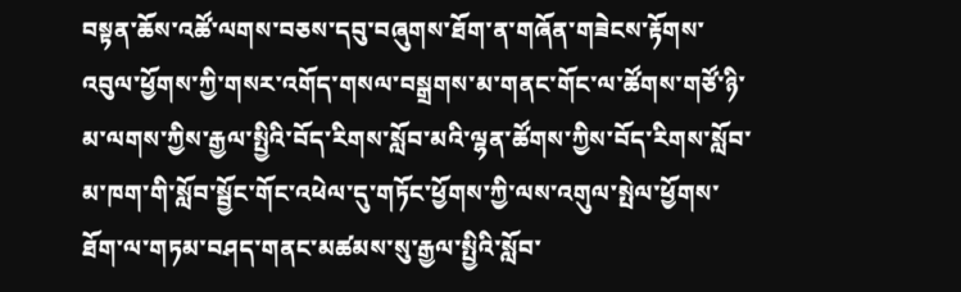བསྟན་ཆོས་འཚོ་ལགས་བཅས་དབུ་བཞུགས་ཐོག་ན་གཞོན་གཟེངས་རྟོགས་འབུལ་ཕྱོགས་ཀྱི་གསར་འགོད་གསལ་བསྒྲགས་མ་གནང་གོང་ལ་ཚོགས་གཙོ་ཉི་མ་ལགས་ཀྱིས་རྒྱལ་སྤྱིའི་བོད་རིགས་སློབ་མའི་ལྷན་ཚོགས་ཀྱིས་བོད་རིགས་སློབ་མ་ཁག་གི་སློབ་སྦྱོང་གོང་འཕེལ་དུ་གཏོང་ཕྱོགས་ཀྱི་ལས་འགུལ་སྤེལ་ཕྱོགས་ཐོག་ལ་གཏམ་བཤད་གནང་མཚམས་སུ་རྒྱལ་སྤྱིའི་སློབ་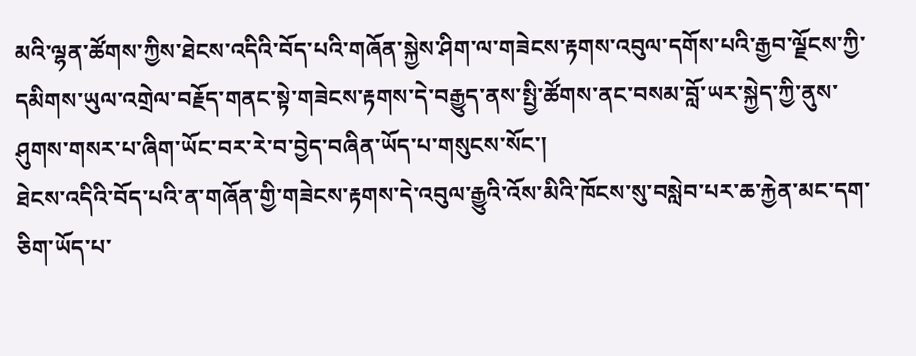མའི་ལྷན་ཚོགས་ཀྱིས་ཐེངས་འདིའི་བོད་པའི་གཞོན་སྐྱེས་ཤིག་ལ་གཟེངས་རྟགས་འབུལ་དགོས་པའི་རྒྱབ་ལྗོངས་ཀྱི་དམིགས་ཡུལ་འགྲེལ་བརྗོད་གནང་སྟེ་གཟེངས་རྟགས་དེ་བརྒྱུད་ནས་སྤྱི་ཚོགས་ནང་བསམ་བློ་ཡར་སྐྱེད་ཀྱི་ནུས་ཤུགས་གསར་པ་ཞིག་ཡོང་བར་རེ་བ་བྱེད་བཞིན་ཡོད་པ་གསུངས་སོང་།
ཐེངས་འདིའི་བོད་པའི་ན་གཞོན་གྱི་གཟེངས་རྟགས་དེ་འབུལ་རྒྱུའི་འོས་མིའི་ཁོངས་སུ་བསླེབ་པར་ཆ་རྐྱེན་མང་དག་ཅིག་ཡོད་པ་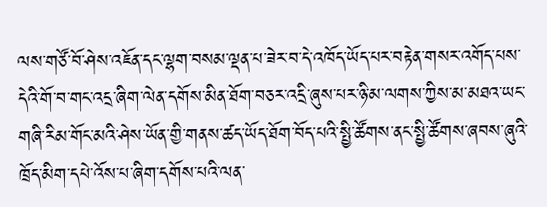ལས་གཙོ་བོ་ཤེས་འཇོན་དང་ལྷག་བསམ་ལྡན་པ་ཟེར་བ་དེ་འཁོད་ཡོད་པར་བརྟེན་གསར་འགོད་པས་དེའི་གོ་བ་གང་འདྲ་ཞིག་ལེན་དགོས་མིན་ཐོག་བཅར་འདྲི་ཞུས་པར་ཉི་མ་ལགས་ཀྱིས་མ་མཐའ་ཡང་གཞི་རིམ་གོང་མའི་ཤེས་ཡོན་གྱི་གནས་ཚད་ཡོད་ཐོག་བོད་པའི་སྤྱི་ཚོགས་ནང་སྤྱི་ཚོགས་ཞབས་ཞུའི་ཁྲོད་མིག་དཔེ་འོས་པ་ཞིག་དགོས་པའི་ལན་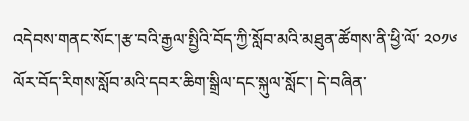འདེབས་གནང་སོང་།རྩ་བའི་རྒྱལ་སྤྱིའི་བོད་ཀྱི་སློབ་མའི་མཐུན་ཚོགས་ནི་ཕྱི་ལོ་ ༢༠༡༦ ལོར་བོད་རིགས་སློབ་མའི་དབར་ཆིག་སྒྲིལ་དང་སྐུལ་སློང་། དེ་བཞིན་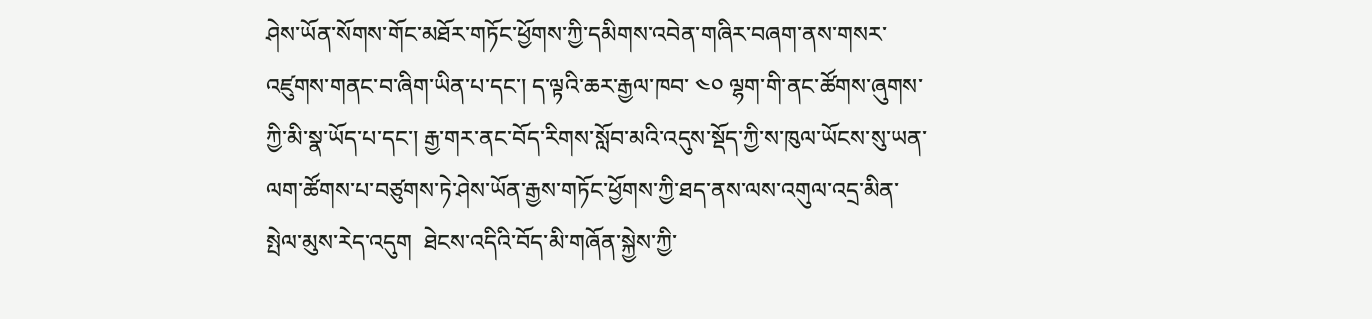ཤེས་ཡོན་སོགས་གོང་མཐོར་གཏོང་ཕྱོགས་ཀྱི་དམིགས་འབེན་གཞིར་བཞག་ནས་གསར་འཛུགས་གནང་བ་ཞིག་ཡིན་པ་དང་། ད་ལྟའི་ཆར་རྒྱལ་ཁབ་ ༤༠ ལྷག་གི་ནང་ཚོགས་ཞུགས་ཀྱི་མི་སྣ་ཡོད་པ་དང་། རྒྱ་གར་ནང་བོད་རིགས་སློབ་མའི་འདུས་སྡོད་ཀྱི་ས་ཁུལ་ཡོངས་སུ་ཡན་ལག་ཚོགས་པ་བཙུགས་ཏེ་ཤེས་ཡོན་རྒྱས་གཏོང་ཕྱོགས་ཀྱི་ཐད་ནས་ལས་འགུལ་འདྲ་མིན་སྤེལ་མུས་རེད་འདུག  ཐེངས་འདིའི་བོད་མི་གཞོན་སྐྱེས་ཀྱི་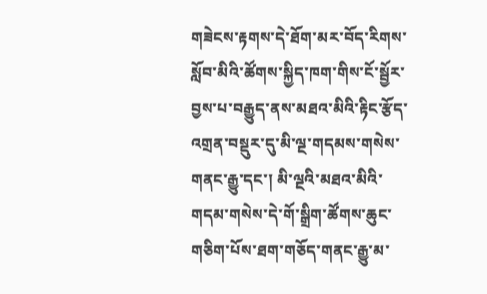གཟེངས་རྟགས་དེ་ཐོག་མར་བོད་རིགས་སློབ་མིའི་ཚོགས་སྐྱིད་ཁག་གིས་ངོ་སྦྱོར་བྱས་པ་བརྒྱུད་ནས་མཐའ་མིའི་རྟིང་རྩོད་འགྲན་བསྡུར་དུ་མི་ལྔ་གདམས་གསེས་གནང་རྒྱུ་དང་། མི་ལྔའི་མཐའ་མིའི་གདམ་གསེས་དེ་གོ་སྒྲིག་ཚོགས་ཆུང་གཅིག་པོས་ཐག་གཅོད་གནང་རྒྱུ་མ་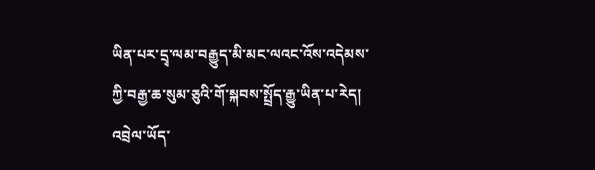ཡིན་པར་དྲྭ་ལམ་བརྒྱུད་མི་མང་ལའང་འོས་འདེམས་ཀྱི་བརྒྱ་ཆ་སུམ་ཅུའི་གོ་སྐབས་སྤྲོད་རྒྱུ་ཡིན་པ་རེད།
འབྲེལ་ཡོད་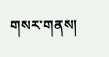གསར་གནས།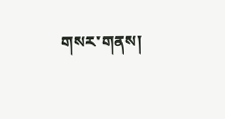གསར་གནས།